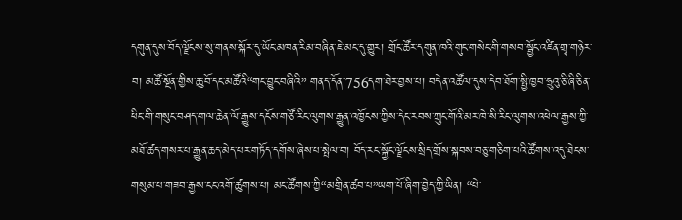དགུན་དུས་བོད་ལྗོངས་སུ་གནས་སྐོར་དུ་ཡོང་མཁན་རིམ་བཞིན་ཇེ་མང་དུ་གྱུར། གྲོང་ཚོར་དགུན་ཁའི་གུང་གསེང་གི་གསབ་སྦྱོང་འཛིན་གྲྭ་གཉེར་བ། མཚོ་སྔོན་གྱིས་ཆུ་བོ་དང་མཚོའི“གང་བྱུང་བཞིའི” གནད་དོན་756དག་ཐེར་བྱས་པ། བདེན་འཚོལ་དུས་དེབ་ཐོག་སྤྱི་ཁྱབ་ཧྲུའུ་ཅི་ཞི་ཅིན་ཕིང་གི་གསུང་བཤད་གལ་ཆེན་ལོ་རྒྱུས་དངོས་གཙོ་རིང་ལུགས་རྒྱུན་འཁྱོངས་ཀྱིས་དེང་རབས་ཀྲུང་གོའི་མར་ཁེ་སི་རིང་ལུགས་འཕེལ་རྒྱས་ཀྱི་མཐོ་ཚད་གསར་པ་རྒྱུན་ཆད་མེད་པར་གཏོད་དགོས་ཞེས་པ་སྤེལ་བ། བོད་རང་སྐྱོང་ལྗོངས་སྲིད་གྲོས་སྐབས་བཅུ་གཅིག་པའི་ཚོགས་འདུ་ཐེངས་གསུམ་པ་གཟབ་རྒྱས་ངང་འགོ་ཚུགས་པ། མང་ཚོགས་ཀྱི“མགྲིན་ཚབ་པ”ཡག་པོ་ཞིག་བྱེད་ཀྱི་ཡིན། “པེ་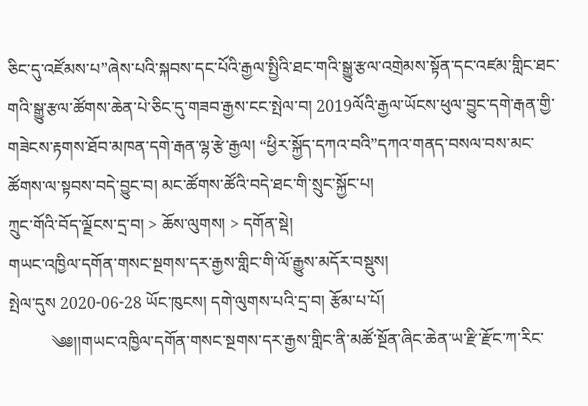ཅིང་དུ་འཛོམས་པ”ཞེས་པའི་སྐབས་དང་པོའི་རྒྱལ་སྤྱིའི་ཐང་གའི་སྒྱུ་རྩལ་འགྲེམས་སྟོན་དང་འཛམ་གླིང་ཐང་གའི་སྒྱུ་རྩལ་ཚོགས་ཆེན་པེ་ཅིང་དུ་གཟབ་རྒྱས་ངང་སྤེལ་བ། 2019ལོའི་རྒྱལ་ཡོངས་ཕུལ་བྱུང་དགེ་རྒན་གྱི་གཟེངས་རྟགས་ཐོབ་མཁན་དགེ་རྒན་ལྷ་རྩེ་རྒྱལ། “ཕྱིར་སྐྱོད་དཀའ་བའི”དཀའ་གནད་བསལ་བས་མང་ཚོགས་ལ་སྟབས་བདེ་བྱུང་བ། མང་ཚོགས་ཚོའི་བདེ་ཐང་གི་སྲུང་སྐྱོང་པ།
ཀྲུང་གོའི་བོད་ལྗོངས་དྲ་བ། > ཆོས་ལུགས། > དགོན་སྡེ།
གཡང་འཁྱིལ་དགོན་གསང་སྔགས་དར་རྒྱས་གླིང་གི་ལོ་རྒྱུས་མདོར་བསྡུས།
སྤེལ་དུས 2020-06-28 ཡོང་ཁུངས། དགེ་ལུགས་པའི་དྲ་བ། རྩོམ་པ་པོ།
          ༄༅།།གཡང་འཁྱིལ་དགོན་གསང་སྔགས་དར་རྒྱས་གླིང་ནི་མཚོ་སྔོན་ཞིང་ཆེན་ཡ་རྫི་རྫོང་ཀ་རིང་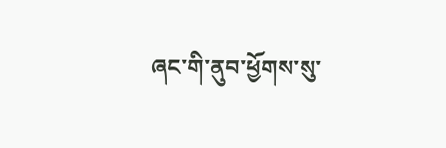ཞང་གི་ནུབ་ཕྱོགས་སུ་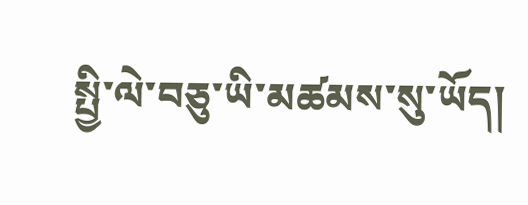སྤྱི་ལེ་བཅུ་ཡི་མཚམས་སུ་ཡོད།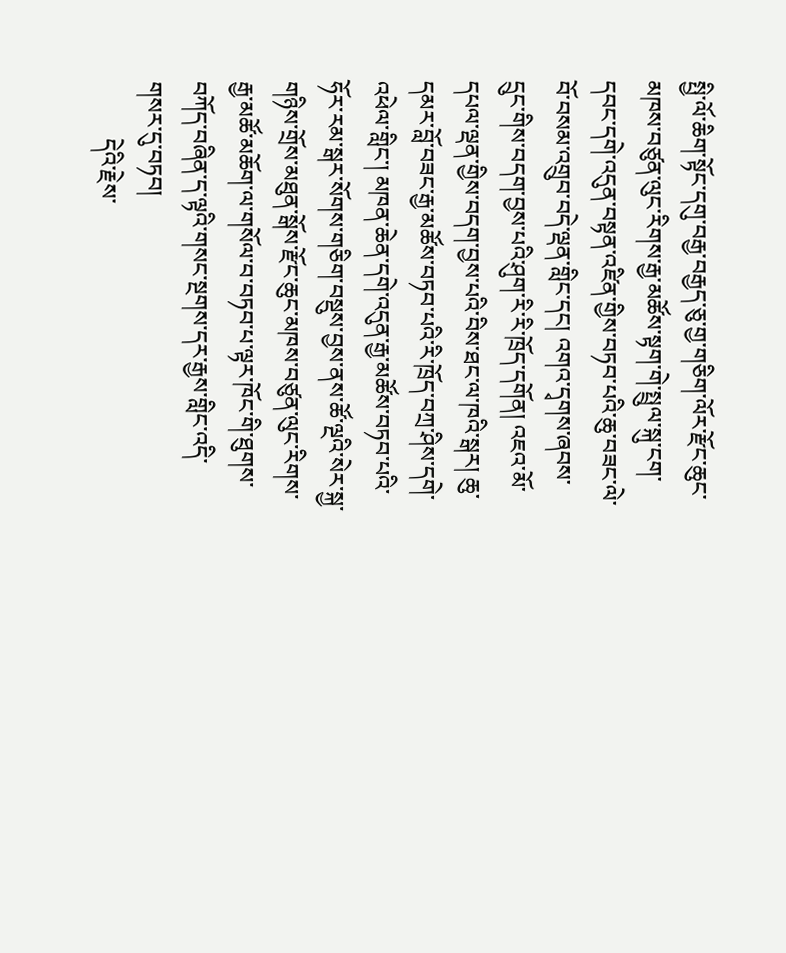སྤྱི་ལོ་ཆིག་སྟོང་དགུ་བརྒྱ་བརྒྱད་ཅུ་གྱ་གཅིག་ལོར་རྫོང་ཆུང་མཁས་བཙུན་ལུང་རིགས་རྒྱ་མཚོས་སྟག་གེ་སྤྲུལ་སྐུ་ངག་དབང་དགེ་འདུན་བསྟན་འཛིན་གྱིས་བཏབ་པའི་ཆུ་བཟང་ལེ་བོ་བསམ་འགྲུབ་བདེ་ལྡན་གླིང་དང། འགའ་དྭགས་ཞབས་དྲུང་གིས་བདག་བྱས་པའི་ཤུག་རི་རི་ཁྲོད་དགོན། འཇའ་མོ་དཔལ་ལྡན་གྱིས་བདག་བྱས་པའི་བིས་ཐང་ལ་ཁའི་སྒར། ཆུ་དམར་བློ་བཟང་རྒྱ་མཚོས་བཏབ་པའི་རི་ཁྲོད་བཀྲ་ཤིས་དགེ་འཕེལ་གླིང་། མཁན་ཆེན་དགེ་འདུན་རྒྱ་མཚོས་བཏབ་པའི་ཧོར་རམ་སྒར་སོགས་གཅིག་བསྡུས་བྱས་ནས་ཚོ་ལྔའི་སེར་སྐྱ་གཉིས་གྲོས་མཐུན་སྒོས་རྫོང་ཆུང་མཁས་བཙུན་ལུང་རིགས་རྒྱ་མཚོ་མཆོག་ལ་གསོལ་བ་བཏབ་པ་ལྟར་ཁོང་གི་ཐུགས་བཀོད་བཞིན་ད་ལྟའི་གསང་སྔགས་དར་རྒྱས་གླིང་འདི་གསར་དུ་བཏབ།
          དེའི་རྗེས་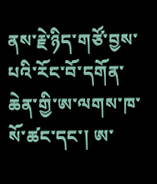ནས་རྗེ་ཉིད་གཙོ་བྱས་པའི་རོང་བོ་དགོན་ཆེན་གྱི་ཨ་ལགས་ཁ་སོ་ཚང་དང་། ཨ་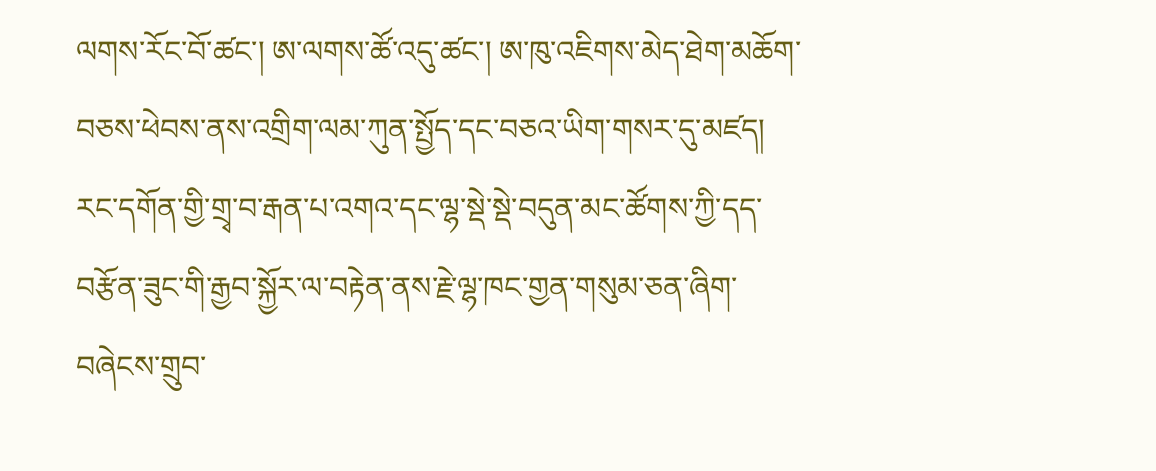ལགས་རོང་བོ་ཚང་། ཨ་ལགས་ཚོ་འདུ་ཚང་། ཨ་ཁུ་འཇིགས་མེད་ཐེག་མཆོག་བཅས་ཕེབས་ནས་འགྲིག་ལམ་ཀུན་སྤྱོད་དང་བཅའ་ཡིག་གསར་དུ་མཛད། རང་དགོན་གྱི་གྲྭ་བ་རྒན་པ་འགའ་དང་ལྷ་སྡེ་སྡེ་བདུན་མང་ཚོགས་ཀྱི་དད་བརྩོན་ཟུང་གི་རྒྱབ་སྐྱོར་ལ་བརྟེན་ནས་རྗེ་ལྷ་ཁང་གྱན་གསུམ་ཅན་ཞིག་བཞེངས་གྲུབ་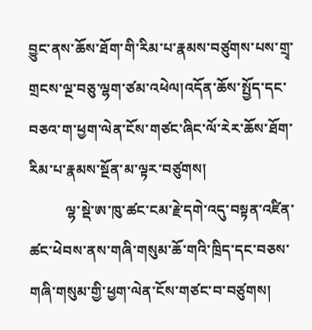བྱུང་ནས་ཆོས་ཐོག་གི་རིམ་པ་རྣམས་བཙུགས་པས་གྲྭ་གྲངས་ལྔ་བཅུ་ལྷག་ཙམ་འཕེལ།འདོན་ཆོས་སྤྱོད་དང་བཅའ་ག་ཕྱག་ལེན་ངོས་གཙང་ཞིང་ལོ་རེར་ཆོས་ཐོག་རིམ་པ་རྣམས་སྔོན་མ་ལྟར་བཙུགས།
          ལྷ་སྡེ་ཨ་ཁུ་ཚང་ངམ་རྗེ་དགེ་འདུ་བསྟན་འཛིན་ཚང་ཕེབས་ནས་གཞི་གསུམ་ཆོ་གའི་ཁྲིད་དང་བཅས་གཞི་གསུམ་གྱི་ཕྱག་ལེན་ངོས་གཙང་བ་བཙུགས།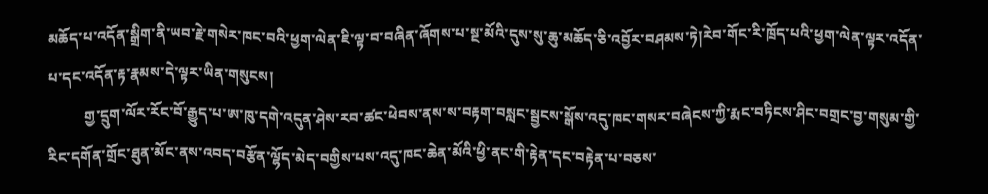མཆོད་པ་འདོན་སྒྲིག་ནི་ཡབ་རྗེ་གསེར་ཁང་བའི་ཕྱག་ལེན་ཇི་ལྟ་བ་བཞིན་ཞོགས་པ་སྔ་མོའི་དུས་སུ་ཆུ་མཆོད་ཅི་འབྱོར་བཤམས་ཏེ།རེབ་གོང་རི་ཁྲོད་པའི་ཕྱག་ལེན་ལྟར་འདོན་པ་དང་འདོན་རྟ་རྣམས་དེ་ལྟར་ཡིན་གསུངས།
          གྱ་དྲུག་ལོར་རོང་བོ་རྒྱུད་པ་ཨ་ཁུ་དགེ་འདུན་ཤེས་རབ་ཚང་ཕེབས་ནས་ས་བརྟག་བསླང་སྦྱངས་སྒོས་འདུ་ཁང་གསར་བཞེངས་ཀྱི་རྨང་བཏིངས་ཤིང་བགྲང་བྱ་གསུམ་གྱི་རིང་དགོན་གྲོང་ཐུན་མོང་ནས་འབད་བརྩོན་ལྷོད་མེད་བགྱིས་པས་འདུ་ཁང་ཆེན་མོའི་ཕྱི་ནང་གི་རྟེན་དང་བརྟེན་པ་བཅས་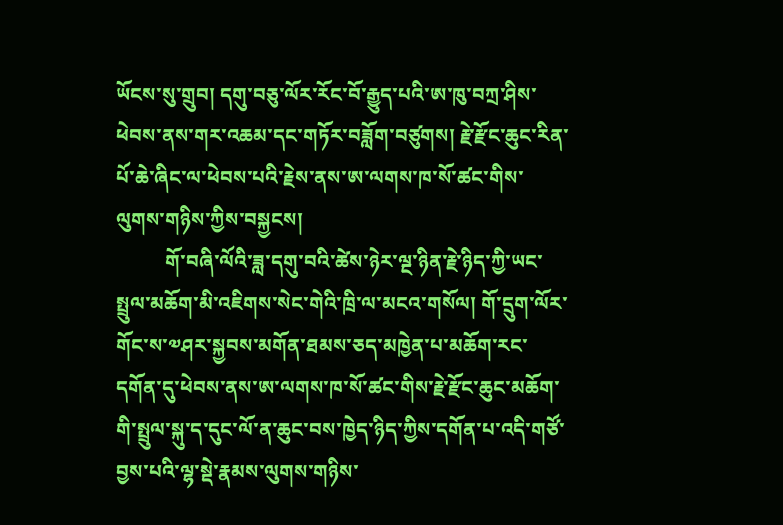ཡོངས་སུ་གྲུབ། དགུ་བཅུ་ལོར་རོང་བོ་རྒྱུད་པའི་ཨ་ཁུ་བཀྲ་ཤིས་ཕེབས་ནས་གར་འཆམ་དང་གཏོར་བཟློག་བཙུགས། རྗེ་རྫོང་ཆུང་རིན་པོ་ཆེ་ཞིང་ལ་ཕེབས་པའི་རྗེས་ནས་ཨ་ལགས་ཁ་སོ་ཚང་གིས་ལུགས་གཉིས་ཀྱིས་བསྐྱངས།
          གོ་བཞི་ལོའི་ཟླ་དགུ་བའི་ཚེས་ཉེར་ལྔ་ཉིན་རྗེ་ཉིད་ཀྱི་ཡང་སྤྲུལ་མཆོག་མི་འཇིགས་སེང་གེའི་ཁྲི་ལ་མངའ་གསོལ། གོ་དྲུག་ལོར་གོང་ས་༧ཤར་སྐྱབས་མགོན་ཐམས་ཅད་མཁྱེན་པ་མཆོག་རང་དགོན་དུ་ཕེབས་ནས་ཨ་ལགས་ཁ་སོ་ཚང་གིས་རྗེ་རྫོང་ཆུང་མཆོག་གི་སྤྲུལ་སྐུ་ད་དུང་ལོ་ན་ཆུང་བས་ཁྱེད་ཉིད་ཀྱིས་དགོན་པ་འདི་གཙོ་བྱས་པའི་ལྷ་སྡེ་རྣམས་ལུགས་གཉིས་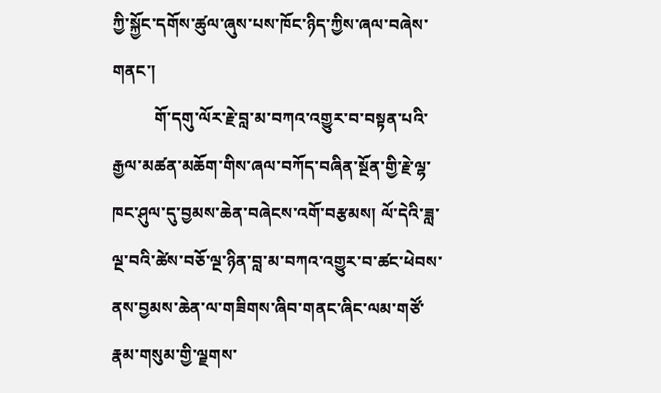ཀྱི་སྐྱོང་དགོས་ཚུལ་ཞུས་པས་ཁོང་ཉིད་ཀྱིས་ཞལ་བཞེས་གནང་།
          གོ་དགུ་ལོར་རྗེ་བླ་མ་བཀའ་འགྱུར་བ་བསྟན་པའི་རྒྱལ་མཚན་མཆོག་གིས་ཞལ་བཀོད་བཞིན་སྔོན་གྱི་རྗེ་ལྷ་ཁང་ཤུལ་དུ་བྱམས་ཆེན་བཞེངས་འགོ་བརྩམས། ལོ་དེའི་ཟླ་ལྔ་བའི་ཚེས་བཅོ་ལྔ་ཉིན་བླ་མ་བཀའ་འགྱུར་བ་ཚང་ཕེབས་ནས་བྱམས་ཆེན་ལ་གཟིགས་ཞིབ་གནང་ཞིང་ལམ་གཙོ་རྣམ་གསུམ་གྱི་ལྗགས་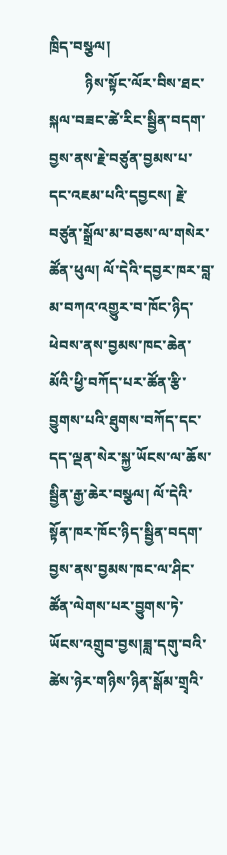ཁྲིད་བསྩལ།
          ཉིས་སྟོང་ལོར་བིས་ཐང་སྐལ་བཟང་ཚེ་རིང་སྦྱིན་བདག་བྱས་ནས་རྗེ་བཙུན་བྱམས་པ་དང་འཇམ་པའི་དབྱངས། རྗེ་བཙུན་སྒྲོལ་མ་བཅས་ལ་གསེར་ཚོན་ཕུལ། ལོ་དེའི་དབྱར་ཁར་བླ་མ་བཀའ་འགྱུར་བ་ཁོང་ཉིད་ཕེབས་ནས་བྱམས་ཁང་ཆེན་མོའི་ཕྱི་བཀོད་པར་ཚོན་རྩི་བྱུགས་པའི་ཐུགས་བཀོད་དང་དད་ལྡན་སེར་སྐྱ་ཡོངས་ལ་ཆོས་སྦྱིན་རྒྱ་ཆེར་བསྩལ། ལོ་དེའི་སྟོན་ཁར་ཁོང་ཉིད་སྦྱིན་བདག་བྱས་ནས་བྱམས་ཁང་ལ་ཤིང་ཚོན་ལེགས་པར་བྱུགས་ཏེ་ཡོངས་འགྲུབ་བྱས།ཟླ་དགུ་བའི་ཚེས་ཉེར་གཉིས་ཉིན་སྒོམ་གྲྭའི་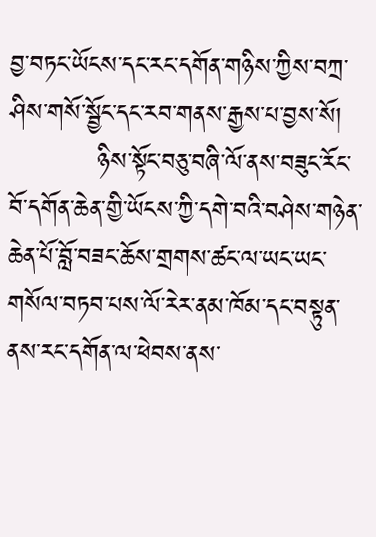བྱ་བཏང་ཡོངས་དང་རང་དགོན་གཉིས་ཀྱིས་བཀྲ་ཤིས་གསོ་སྦྱོང་དང་རབ་གནས་རྒྱས་པ་བྱས་སོ།
          ཉིས་སྟོང་བཅུ་བཞི་ལོ་ནས་བཟུང་རོང་བོ་དགོན་ཆེན་གྱི་ཡོངས་ཀྱི་དགེ་བའི་བཤེས་གཉེན་ཆེན་པོ་བློ་བཟང་ཆོས་གྲགས་ཚང་ལ་ཡང་ཡང་གསོལ་བཏབ་པས་ལོ་རེར་ནམ་ཁོམ་དང་བསྟུན་ནས་རང་དགོན་ལ་ཕེབས་ནས་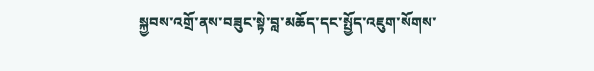སྐྱབས་འགྲོ་ནས་བཟུང་སྟེ་བླ་མཆོད་དང་སྤྱོད་འཇུག་སོགས་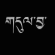གདུལ་བྱ་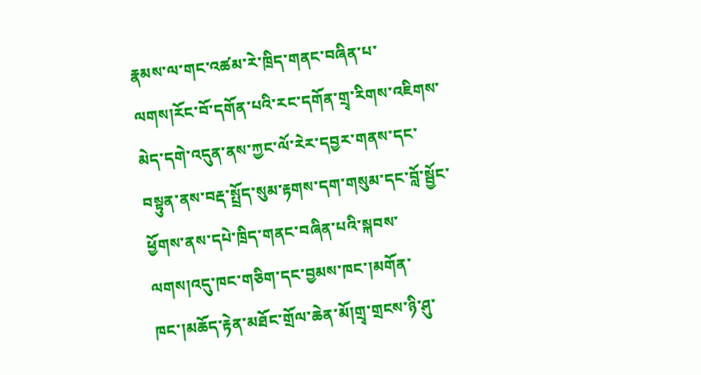རྣམས་ལ་གང་འཚམ་རེ་ཁྲིད་གནང་བཞིན་པ་ལགས།རོང་བོ་དགོན་པའི་རང་དགོན་གྲྭ་རིགས་འཇིགས་མེད་དགེ་འདུན་ནས་ཀྱང་ལོ་རེར་དབྱར་གནས་དང་བསྟུན་ནས་བརྡ་སྤྲོད་སུམ་རྟགས་དག་གསུམ་དང་བློ་སྦྱོང་ཕྱོགས་ནས་དཔེ་ཁྲིད་གནང་བཞིན་པའི་སྐབས་ལགས།འདུ་ཁང་གཅིག་དང་བྱམས་ཁང་།མགོན་ཁང་།མཆོད་རྟེན་མཐོང་གྲོལ་ཆེན་མོ།གྲྭ་གྲངས་ཉི་ཤུ་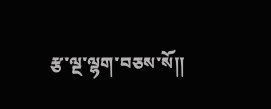རྩ་ལྔ་ལྷག་བཅས་སོ།།